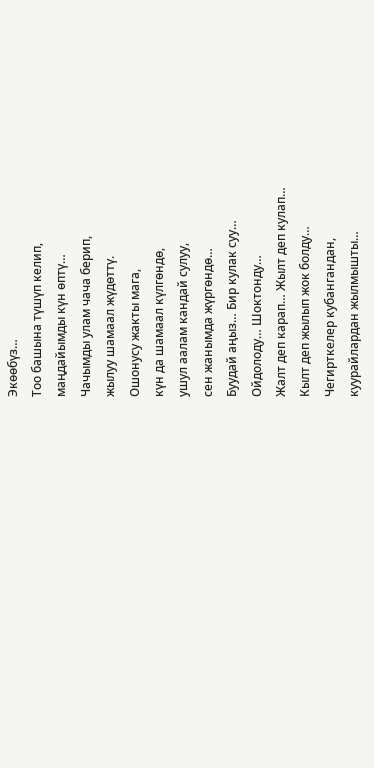Экөөбүз…
Тоо башына түшүп келип,
маңдайымды күн өптү…
Чачымды улам чача берип,
жылуу шамаал жүдөттү.
Ошонусу жакты мага,
күн да шамаал күлгөндө,
ушул аалам кандай сулуу,
сен жанымда жүргөндө…
Буудай аңыз… Бир кулак суу…
Ойдолоду… Шоктонду…
Жалт деп карап… Жылт деп кулап…
Кылт деп жылып жок болду…
Чегирткелер кубангандан,
куурайлардан жылмышты…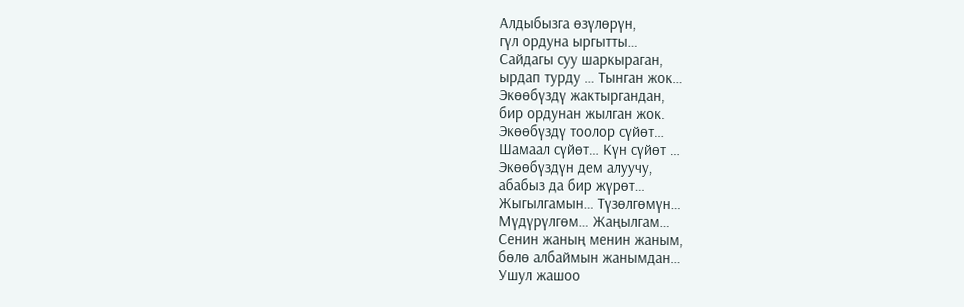Алдыбызга өзүлөрүн,
гүл ордуна ыргытты…
Сайдагы суу шаркыраган,
ырдап турду … Тынган жок…
Экөөбүздү жактыргандан,
бир ордунан жылган жок.
Экөөбүздү тоолор сүйөт…
Шамаал сүйөт… Күн сүйөт …
Экөөбүздүн дем алуучу,
абабыз да бир жүрөт…
Жыгылгамын… Түзөлгөмүн…
Мүдүрүлгөм… Жаңылгам…
Сенин жаның менин жаным,
бөлө албаймын жанымдан…
Ушул жашоо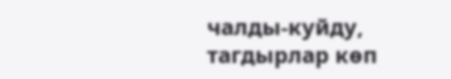чалды-куйду,
тагдырлар көп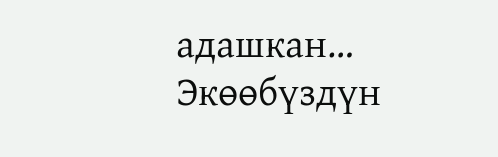адашкан…
Экөөбүздүн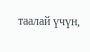таалай үчүн,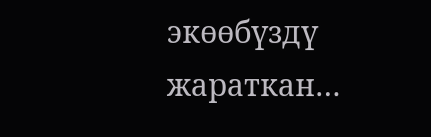экөөбүздү жараткан…